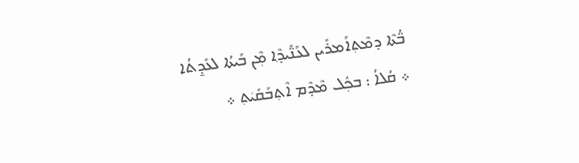ܒ̈ܳܬܶܐ ܕܡܶܬ݂ܐܰܡܪܺܝܢ ܠܥܰܢ̈ܺܝܕ݂ܶܐ ܡ݂ܶܢ ܒܰܝܬܳܐ ܠܥܺܕ̱ܬܳܐ
܀ ܩܳܠܐܳ : ܒܟ݂ܽܠ ܡܶܕܶܡ ܐܶܬ݂ܒܰܩܺܝܿܬ݂ ܀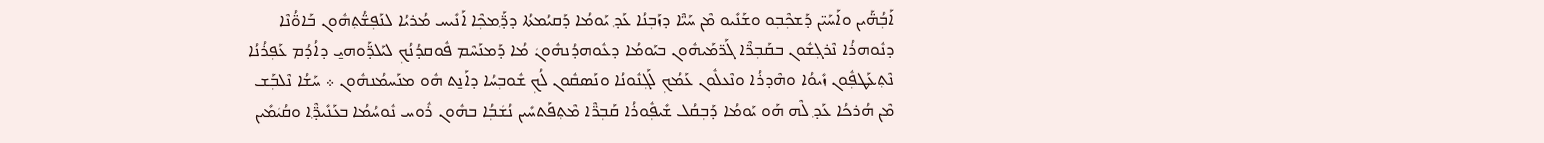ܐܰܒ݂ܳܗ̈ܰܝܢ ܘܐܰܚܰܝ̈ܢ ܕܰܫܟ݂ܶܒ݂ܘ ܘܫܰܢܺܝܘ ܡܶܢ ܚܰܝ̈ܶܐ ܕܙܰܒ݂ܢܳܐ ܥܰܕ݂ ܝܰܘܡܳܐ ܕܰܩܝܳܡܬܳܐ ܕܕ݂̈ܰܡܟ݂ܶܐ ܐܰܢܺܝܚ ܡܳܪܝܳܐ ܠܢܰܦ݂ܫ̈ܳܬ݂ܗܽܘܢ ܒܰܐܘ̈ܳܢܶܐ ܕܢܽܘܗܪܳܐ ܢܶܪܓ݂ܫܽܘܢ ܒܩܰܒ݂ܪ̈ܶܐ ܓܰܪ̈ܡܰܝܗܽܘܢ ܒܝܰܘܡܳܐ ܕܥܽܘܗܕܳܢܗܽܘܢܿ ܡܳܐ ܕܰܡܢܰܚܶܡ ܦܽܘܩܕܳܢܳܟ݂ ܠܝܰܠܕ̈ܰܘܗܝ̱ ܕܐܳܕܳܡ ܥܰܦ݂ܪܳܢܳܐ ܢܶܬ݂ܥܰܛܦ݂ܽܘܢ ܙܺܝܘܳܐ ܘܗܶܕܪܳܐ ܘܢܶܥܠܽܘܢ ܥܰܡܳܟ݂ ܠܰܓ݂ܢܽܘܢܳܐ ܘܢܰܤܩܽܘܢ ܠܳܟ݂ ܫܽܘܒ݂ܚܳܐ ܕܐܰܢ̱ܬ ܗܽܘ ܡܢܰܚܡܳܢܗܽܘܢ ܀ ܚܰܫܳܐ ܢܶܠܒ݂ܰܫ ܡܶܢ ܗܳܪܟܳܐ ܥܰܕ݂ ܠܶܗ ܗܰܘ ܝܰܘܡܳܐ ܕܰܒ݂ܩܳܠ ܫܺܝܦ݂ܽܘܪܳܐ ܩܰܒ݂ܪ̈ܶܐ ܡܶܬ݂ܦܰܬܚܺܝܢ ܢܳܫܿܒ݂ܳܐ ܒܗܽܘܢ ܪܽܘܚ ܢܽܘܚܳܡܳܐ ܒܥܰܢܺܝܕ݂̈ܶܐ ܘܩܳܝܿܡܺܝܢ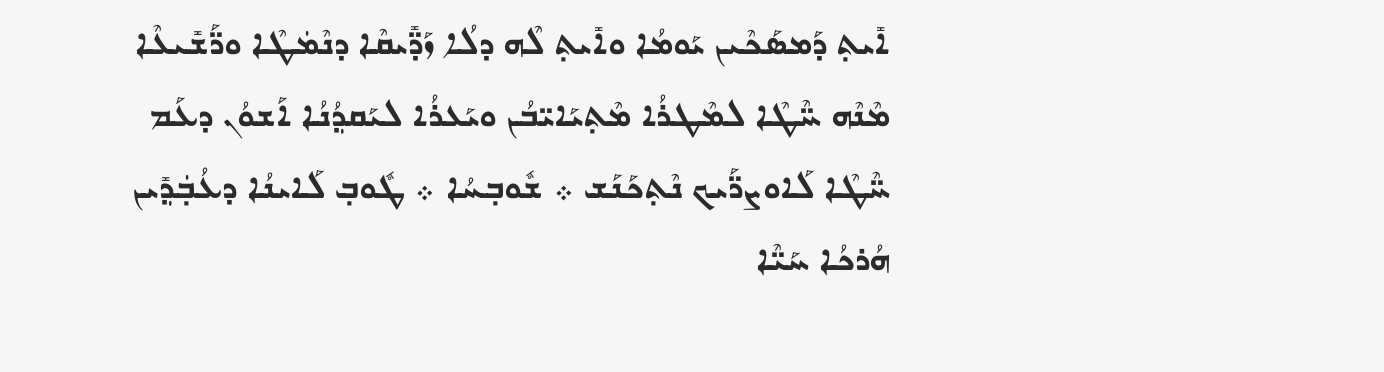ܐܺܝܬ݂ ܕܰܡܤܰܟܶܝܢ ܝܰܘܡܳܐ ܘܐܺܝܬ݂ ܠܶܗ ܕܠܳܐ ܙܰܕ̈ܺܝܩܶܐ ܕܢܶܡܿܛܶܐ ܘܪ̈ܰܫܺܝܥܶܐ ܡܶܢܶܗ ܚ̈ܶܛܶܐ ܠܡܶܛܪܳܐ ܡܶܬ݂ܝܰܐܝ̈ܒܳܢ ܘܝܰܥܪܳܐ ܠܝܰܩܕ݂ܳܢܳܐ ܐܰܫܘܳܢ ܕܥܰܡ ܚ̈ܶܛܶܐ ܠܰܐܘܨܪ̈ܰܝܟ ܢܶܬ݂ܟܰܢܰܫ ܀ ܫܽܘܒ݂ܚܳܐ ܀ ܛܽܘܒ݂ ܠܰܐܝܢܳܐ ܕܥܳܒ݂ܿܕ݂ܺܝܢ ܗܳܪܟܳܐ ܚܰܝ̈ܶܐ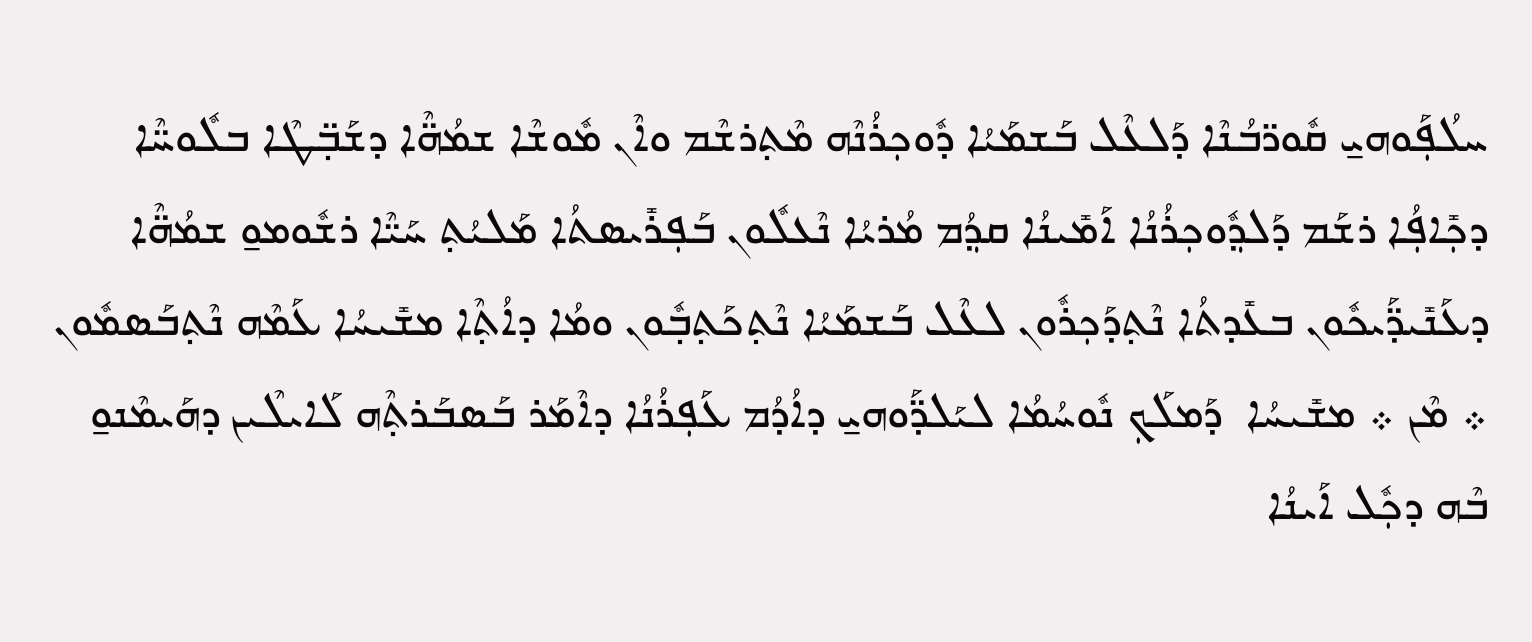ܚܠܳܦ݂ܰܘܗܝ̱ ܩܽܘܪ̈ܒܳܢܶܐ ܕܰܠܥܶܠ ܒܰܫܡܰܝܳܐ ܕܽܘܟ݂ܪܳܢܶܗ ܡܶܬ݂ܪܫܶܡ ܘܐܶܢ ܡܽܘܫܶܐ ܫܡܳܗ̈ܶܐ ܕܫܰܒ݂̈ܛܶܐ ܒܠܽܘܚ̈ܶܐ ܕܟ݂ܺܐܦ݂ܳܐ ܪܫܰܡ ܕܰܠܕ݂ܽܘܟ݂ܪܳܢܳܐ ܐܰܡܺܝܢܳܐ ܩܕ݂ܳܡ ܡܳܪܝܳܐ ܢܶܥܠܽܘܢ ܒܰܦ݂ܪܺܝܤܬܳܐ ܡܰܠܝܳܬ݂ ܚܰܝ̈ܶܐ ܪܫܽܘܡܘ̱ ܫܡܳܗ̈ܶܐ ܕܥܰܢܺܝܕ̈ܰܝܟܽܘܢ ܒܥܺܕܬܳܐ ܢܶܬ݂ܕܰܟ݂ܪܽܘܢ ܠܥܶܠ ܒܰܫܡܰܝܳܐ ܢܶܬ݂ܟܰܬ݂ܒ݂ܽܘܢ ܘܡܳܐ ܕܐܳܬ݂ܶܐ ܡܫܺܝܚܳܐ ܥܰܡܶܗ ܢܶܬ݂ܒܰܤܡܽܘܢ ܀ ܡܶܢ ܀ ܡܫܺܝܚܳܐ  ܕܰܡܠܰܟ݂ ܢܽܘܚܳܡܳܐ ܠܝܰܠܕ̈ܰܘܗܝ̱ ܕܐܳܕܳܡ ܥܰܦ݂ܪܳܢܳܐ ܕܐܶܡܰܪ ܒܰܤܒܰܪܬ݂ܶܗ ܠܰܐܝܠܶܝܢ ܕܗܰܝܡܶܢܘ̱ ܒܶܗ ܕܟ݂ܽܠ ܐܰܝܢܳܐ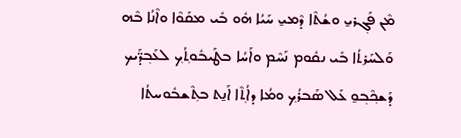ܡܶܢ ܦܰܓ݂ܪܝ̱ ܘܫܳܬܶܐ ܕܶܡܝ̱ ܚܰܝܳܐ ܗܽܘ ܒܺܝ ܡܩܰܘܶܐ ܘܐܶܢܳܐ ܒܶܗ ܘܰܠܚܰܪܬ݂ܳܐ ܒܺܝ ܢܩܽܘܡ ܢܰܚܶܡ ܘܐܰܚܳܐ ܒܛܰܝܒܽܘܬ݂ܳܟ݂ ܠܥܰܒ݂ܕ̈ܰܝܟ ܕܰܫܟ݂ܶܒ݂ܘ̱ ܥܰܠ ܤܰܒܪܳܟ݂ ܘܡܳܐ ܕܐܳܬ݂ܶܐ ܐܰܢ̱ܬ ܒܬ݂ܶܫܒܽܘܚܬܳܐ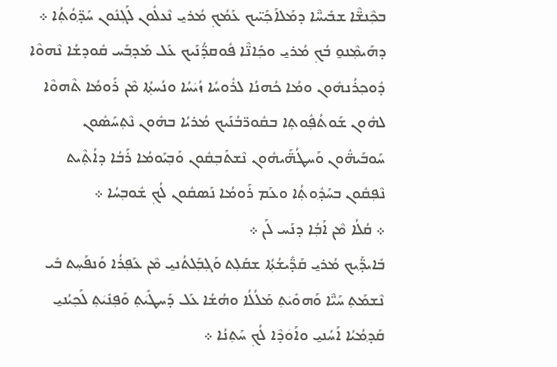ܒܟ݂ܶܢܫ̈ܶܐ ܫܒܺܝܚ̈ܶܐ ܕܡܰܠܐܰܟ݂ܰܝ̈ܝܟ ܥܰܡܳܟ݂ ܡܳܪܝ̱ ܢܶܥܠܽܘܢ ܠܰܓ݂ܢܽܘܢ ܚܰܕ݂̈ܘܳܬ݂ܳܐ ܀ ܕܗܰܝܡ݂ܶܢܘ̱ ܒܳܟ݂ ܡܳܪܝ̱ ܘܟ݂ܺܐܢ̈ܶܐ ܦܽܘܩܕ̈ܳܢܰܝܟ ܥܰܠ ܡܰܕ݂ܒܰܚ ܩܽܘܕܫܳܐ ܢܶܗܘܶܐ ܕܽܘܟ݂ܪܳܢܗܽܘܢ ܘܡܳܐ ܟܳܗܢܳܐ ܠܪܽܘܚܳܐ ܙܳܝܿܚܳܐ ܘܢܳܚܬ݂ܳܐ ܡܶܢ ܪܰܘܡܳܐ ܬܶܗܘܶܐ ܠܗܽܘܢ ܫܰܘܬܳܦ݂ܽܘܬ݂ܐ ܒܩܽܘܪ̈ܒܳܢܰܝܟ ܡܳܪܝܳܐ ܒܗܽܘܢ ܢܶܬ݂ܚܰܤܽܘܢ ܚܰܘܒܰܝܗ̈ܽܘܢ ܘܰܚܛܳܗ̈ܰܝܗܽܘܢ ܢܶܫܬܰܒ݂ܩܽܘܢ ܘܰܒ݂ܝܰܘܡܳܐ ܪܰܒܳܐ ܕܐܳܬ݂ܶܝܬ ܢܶܦ݂ܩܽܘܢ ܒܚܰܕ݂ܽܘܬ݂ܳܐ ܘܥܰܡ ܪܰܘܡܳܐ ܢܰܤܩܽܘܢ ܠܳܟ݂ ܫܽܘܒ݂ܚܳܐ ܀
܀ ܩܳܠܳܐ ܡܶܢ ܐܰܒ݂ܳܐ ܕܢܰܚ ܠܰܢ ܀
ܒܺܐܝܕ݂̈ܰܝܟ ܡܳܪܝ̱ ܩܰܕ̈ܺܝܫܳܬ݂ܳܐ ܫܩܰܠ݂ܬ ܘܰܓ݂ܒ݂ܰܠܬܳܢܝ̱ ܡܶܢ ܥܰܦ݂ܪܳܐ ܘܰܢܦܰܚ݂ܬ ܒܺܝ ܢܶܫܡܰܬ݂ ܚܰܝ̈ܶܐ ܘܰܗܘܺܝܿܬ݂ ܡܰܠܳܠܳܐ ܘܗܳܫܳܐ ܥܰܠ ܕܰܚܛܺܝܿܬ݂ ܘܰܦ݂ܢܺܝܿܬ݂ ܠܰܟ݂ܝܳܢܝ̱ ܩܰܕ݂ܡܳܝܳܐ ܐܰܚܳܢܝ̱ ܘܐܰܘܿܕܶܐ ܠܳܟ݂ ܚܰܬ݂ܢܳܐ ܀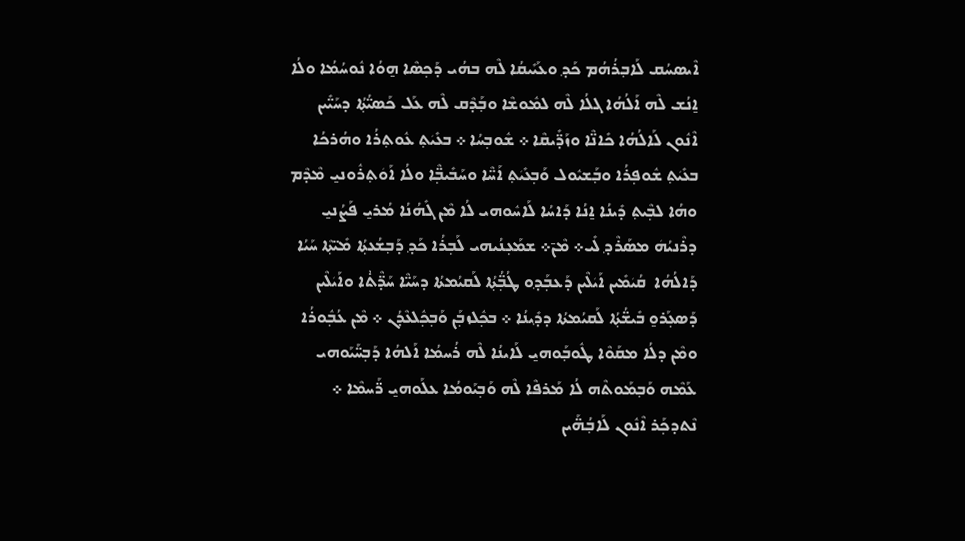ܐܶܝܤܚܳܩ ܠܰܐܒ݂ܪܳܗܳܡ ܟܰܕ݂ ܘܥܰܝܺܝܩܳܐ ܠܶܗ ܒܗܳܝ ܕܰܟ݂ܤܶܐ ܗ̱ܘܳܐ ܢܽܘܚܳܡܳܐ ܘܠܳܐ ܐ̱ܢܳܫ ܠܶܗ ܐܰܠܳܗܳܐ ܓܠܳܐ ܠܶܗ ܠܡܽܘܫܶܐ ܘܒ݂ܰܕܶܩ ܠܶܗ ܥܰܠ ܟܰܤܝ̈ܳܬ݂ܳܐ ܕܚܰܝ̈ܺܝܢ ܐܶܢܽܘܢ ܠܰܐܠܳܗܳܐ ܟܺܐܢ̈ܶܐ ܘܙܰܕ̈ܺܝܩܶܐ ܀ ܫܽܘܒ݂ܚܳܐ ܀ ܒܥܺܝܿܬ݂ ܥܽܘܬ݂ܪܳܐ ܘܗܳܪܟܳܐ ܒܥܺܝܿܬ݂ ܫܽܘܦ݂ܪܳܐ ܘܒ݂ܰܫܝܽܘܠ ܘܰܒ݂ܥܺܝܿܬ݂ ܐܰܚ̈ܶܐ ܘܚܰܒܺܝܒ݂̈ܶܐ ܘܠܳܐ ܐܰܘܿܬ݂ܪܽܘܢܝ̱ ܡܶܕܶܡ ܘܗܳܐ ܠܒ݂ܶܝܬ݂ ܕܺܝܢܳܐ ܐ̱ܢܳܐ ܕܰܐܚܳܐ ܠܰܐܚܽܘܗܝ ܠܳܐ ܡܶܢ ܓܺܗܳܢܳܐ ܡܳܪܝ̱ ܦܰܨܳܢܝ̱ ܕܪܶܢܝܳܗܿ ܡܤܰܪܶܕ݂ ܠܺܝ܀ ܡܶܢ̄܀ ܫܡܰܥ݂ܢܳܝܗܝ ܠܰܒ݂ܪܳܐ ܟܰܕ݂ ܕܰܒ݂ܫܳܥܬ݂ܳܐ ܡܺܝ̈ܬ݂ܶܐ ܚܰܝܳܐ ܕܰܐܠܳܗܳܐ  ܩܳܝܿܡܺܝܢ ܐܰܝܿܠܶܝܢ ܕܰܥܒ݂ܰܕ݂ܘ ܛܳܒ݂̈ܳܬ݂ܳܐ ܠܰܩܝܳܡܬܳܐ ܕܚܰܝ̈ܶܐ ܚܰܕ̈ܶܬܑܐ ܘܐܰܝܿܠܶܝܢ ܕܰܤܥ݂ܰܪܘ̱ ܒܺܝܫ̈ܳܬ݂ܳܐ ܠܰܩܝܳܡܬܳܐ ܕܕ݂ܺܝܢܳܐ ܀ ܒܟ݂ܽܠܙܒ݂ܰܢ ܘܰܒ݂ܟ݂ܽܠܥܶܕܳܢ ܀ ܡܶܢ ܥܳܒ݂ܽܘܪܳܐ ܘܡܶܢ ܕܠܳܐ ܡܩܰܘܶܐ ܛܽܘܒ݂ܰܘܗܝ̱ ܠܰܐܝܢܳܐ ܠܶܗ ܪܳܚܡܳܐ ܐܰܠܗܳܐ ܕܰܒ݂ܚ̈ܰܝܰܘܗܝ ܥܰܡܶܗ ܘܰܒ݂ܡܰܘܬܶܗ ܠܳܐ ܡܰܪܦܶܐ ܠܶܗ ܘܰܒ݂ܝܰܘܡܳܐ ܥܠܰܘܗܝ̱ ܪ̈ܰܚܡܶܐ ܀ ܢܶܬܕܟ݂ܰܪ ܐܶܢܽܘܢ ܠܰܐܒ݂ܳܗ̈ܰܝܢ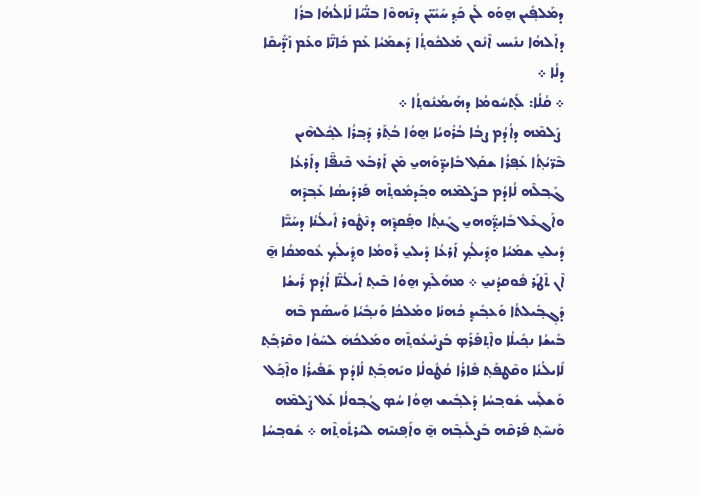ܕܡܰܠܦ݂ܺܝܢ ܗ̱ܘܰܘ ܠܰܢ ܟܰܕ݂ ܚܰܝܺܝ̈ܢ ܕܢܶܗܘܶܐ ܒܢ̈ܰܝܳܐ ܠܰܐܠܳܗܳܐ ܒܪܳܐ ܕܐܰܠܗܳܐ ܢܢܺܝܚ ܐܶܢܽܘܢ ܡܰܠܟܽܘܬ݂ܳܐ ܕܰܫܡܰܝܳܐ ܥܰܡ ܟܺܐܢ̈ܶܐ ܘܥܰܡ ܙܰܕ̈ܺܝܩܶܐ ܕܠܳܐ ܀
܀ ܩܳܠܳܐ: ܠܰܬ݂ܚܽܘܡܳܐ ܕܗܰܝܡܳܢܽܘܬ݂ܳܐ ܀
 ܨܰܠܡܶܗ ܕܐܳܕܳܡ ܨܒ݂ܳܐ ܒܳܪܽܘܝܳܐ ܗ̱ܘܳܐ ܒܳܬ݂ܰܪ ܕܰܒ݂ܪܳܐ ܠܟ݂ܽܠܗܶܝܢ ܒܶܪ̈ܝܳܬ݂ܳܐ ܥܰܦ݂ܪܳܐ ܫܩ݂ܰܠ ܒܺܐܝܕ݂̈ܘܰܗܝ̱ ܡܶܢ ܐܰܪܒܰܥ ܟܶܢܦ̈ܶܐ ܕܐܰܪܥܳܐ ܓܰܒ݂ܠܶܗ ܠܳܐܕܳܡ ܒܨܰܠܡܶܗ ܘܒ݂ܰܕܡܽܘܬ݂ܶܗ ܦܰܪܕܰܝܤܳܐ ܥܰܒ݂ܕܶܗ  ܘܐܰܓܥܶܠ ܒܺܐܝܕ݂̈ܰܘܗܝ̱ ܓܰܢܬ݂ܳܐ ܘܦ݂ܰܩܕ݂ܶܗ ܕܢܶܛܽܘܪ ܐܺܝܠܳܢܳܐ ܕܚܰܝ̈ܶܐ ܕܺܝܠܝ̱ ܫܡܰܝܳܐ ܘܕ݂ܺܝܠܳܟ݂ ܐܰܪܥܳܐ ܕܺܝܠܝ̱ ܪܰܘܡܳܐ ܘܕ݂ܺܝܠܳܟ݂ ܥܽܘܡܩܳܐ ܗ̱̄ ܐܶܢ ܬܶܛܰܪ ܦܽܘܩܕܳܢܝ̱ ܀ ܡܗܰܠܶܟ݂ ܗ̱ܘܳܐ ܒܶܝܬ݂ ܐܺܝܠܳܢ̈ܶܐ ܐܳܕܳܡ ܪܺܝܫܳܐ ܕܰܓ݂ܒ݂ܺܝܠܬܳܐ ܘܰܥܒ݂ܺܝܕ݂ ܟܳܗܢܳܐ ܘܡܰܠܟܳܐ ܘܰܢܒ݂ܺܝܳܐ ܘܰܚܤܰܡ ܒܶܗ ܒܺܝܫܳܐ ܢܟ݂ܺܝܠܳܐ ܘܐܶܬ݂ܦܰܪܰܤ ܒܰܨܢܺܝܥܽܘܬ݂ܶܗ ܘܡܰܠܟܳܗܿ ܠܚܰܘܳܐ ܘܩܶܪܒ݂ܰܬ݂ ܠܺܐܝܠܳܢܳܐ ܘܩܶܛܦܰܬ݂ ܦܺܐܪܳܐ ܩܳܛܽܘܠܳܐ ܘܝܺܗܒ݂ܰܬ݂ ܠܳܐܕܳܡ ܫܰܦܺܝܪܳܐ ܘܐܶܟ݂ܰܠ ܘܰܫܠ݂ܰܚ ܫܽܘܒ݂ܚܳܐ ܕܰܠܒ݂ܺܝܫ ܗ̱ܘܳܐ ܚܳܤ ܓܳܒ݂ܘܠܳܐ ܥܰܠ ܨܰܠܡܶܗ ܘܰܢܚܶܬ݂ ܦܰܪܩܶܗ ܒܰܨܠܺܝܒ݂ܶܗ ܗ̱̄ ܘܐܰܦ݂ܢܝܶܗ ܠܝܳܪܬܽܘܬ݂ܶܗ ܀ ܫܽܘܒ݂ܚܳܐ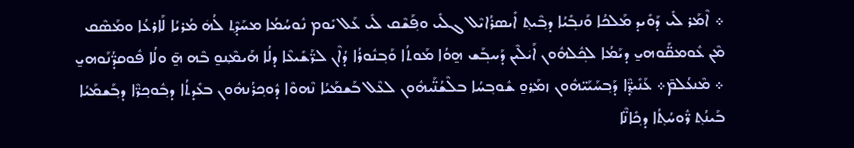܀ ܐܶܡܰܪ ܠܺܝ ܕܰܘܺܝܕ ܡܰܠܟܳܐ ܘܰܢܒ݂ܺܝܳܐ ܕܒ݂ܶܝܬ݂ ܐܺܝܤܪܳܐܝܶܠ ܓܠܺܝ ܘܦ݂ܰܫܶܩ ܠܺܝ ܥܰܠ ܝܺܘܡ ܢܽܘܚܳܡܳܐ ܡܚܰܕܶܬ݂ ܠܳܗܿ ܡܳܪܝܳܐ ܠܰܐܪܥܳܐ ܘܡܰܤܶܩ ܡܶܢ ܥܽܘܡܩ̈ܰܘܗܝ̱ ܕܝܰܡܳܐ ܠܟ݂ܽܠܗܽܘܢ ܐܰܝܿܠܶܝܢ ܕܰܚܒ݂ܰܫ ܗ̱ܘܳܐ ܡܰܘܬܳܐ ܘܰܒ݂ܢܽܘܪܳܐ ܕܳܐܶܢ ܠܪ̈ܰܫܺܝܥܶܐ ܕܠܳܐ ܗܰܝܡ݂ܶܢܘ̱ ܒܶܗ ܗ̱̄ ܘܠܳܐ ܦܽܘܩܕ̈ܳܢܰܘܗܝ̱ ܀ ܡܶܢܥܳܠܡ̄܀ ܥܰܢܺܝܕ݂̈ܶܐ ܕܰܒ݂ܚܰܝܰܝ̈ܗܽܘܢ ܙܡ݂ܰܪܘ̱ ܫܽܘܒ݂ܚܳܐ ܒܠܶܫܳܢ̈ܰܝܗܽܘܢ ܠܥܶܠ ܒܰܫܡܰܝܳܐ ܢܶܗܘܶܐ ܕܽܘܟ݂ܪܳܢܗܽܘܢ ܒܥܺܕܬܳܐ ܕܒ݂ܽܘܟ݂ܪ̈ܶܐ ܕܒ݂ܰܫܡܰܝܳܐ ܒܰܝܢܳܬ݂ ܪ̈ܽܘܚܳܬ݂ܳܐ ܕܟ݂ܺܐܢ̈ܶܐ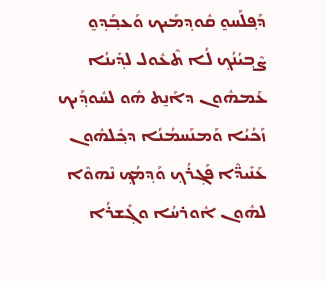ܕܰܦ݂ܠܰܚܘ̱ ܩܽܘܕ݂ܡܰܝܟ ܘܰܥܒ݂ܰܕ݂ܘ̱ ܨܶܒ݂ܝܳܢܳܟ݂ ܠܳܐ ܬܶܥܽܘܠ ܠܕ݂ܺܝܢܳܐ ܥܰܡܗܽܘܢ ܕܐܰܢ̱ܬ ܗܽܘ ܠܚܽܘܕ݂ܰܝܟ ܙܰܟܳܝܳܐ ܘܰܡܢܰܚܡܳܢܳܐ ܕܟ݂ܽܠܗܽܘܢ ܥܰܢܺܝܕ̈ܶܐ ܦܰܓ݂ܪܳܟ݂ ܘܰܕ݂ܡܳܟ݂ ܢܶܗܘܶܐ ܠܗܽܘܢ ܐܽܘܪܚܳܐ ܘܓ݂ܺܫܪܳܐ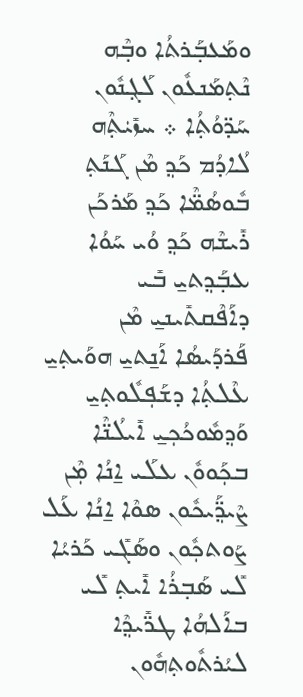ܘܡܰܥܒ݂ܰܪܬܳܐ ܘܒ݂ܶܗ ܢܶܬ݂ܡܰܢܥܽܘܢ ܠܰܓ݂ܢܽܘܢ ܚܰܕ̈ܘܳܬ݂ܳܐ ܀ ܚܙܺܝܿܬ݂ܶܗ ܠܳܐܕܳܡ ܟܰܕ݂ ܡܶܢ ܓܰܢܰܬ݂ ܒܽܘܤܳܡ̈ܶܐ ܟܰܕ݂ ܡܰܪܟܰܢ ܪܺܝܫܶܗ ܟܰܕ݂ ܘܳܝ ܚܰܘܳܐ ܥܒ݂ܰܕ݂ܬܝ̱ ܒܺܝ ܕܐܰܦܶܩܬܺܝܢܝ̱ ܡܶܢ ܦܰܪܕܰܝܤܳܐ ܐܰܢ̱ܬܝ̱ ܗܘܰܝܬ݂ܝ̱ ܥܶܠܬ݂ܳܐ ܕܫܰܦ݂ܠܽܘܬ݂ܝ̱ ܘܰܕ݂ܡܽܘܟܳܟ݂ܝ̱ ܐܺܝܠܳܢ̈ܶܐ ܒܟ݂ܰܘܘܽܢ ܥܠܰܝ ܐ̱ܢܳܐ ܡ݂ܶܢ ܨܶܝܕ݂̈ܰܝܟܽܘܢ ܤܘܶܐ ܐ̱ܢܳܐ ܥܰܠ ܨܰܘܬܟ݂ܽܘܢ ܘܤܰܓܺܝ ܟܰܪܝܳܐ ܠܺܝ ܤܰܒ݂ܪܳܐ ܐܺܝܬ݂ ܠܺܝ ܒܐܰܠܗܳܐ ܛܪ̈ܺܝܕ݂ܶܐ ܠܝܳܪܬܽܘܬ݂ܗܽܘܢ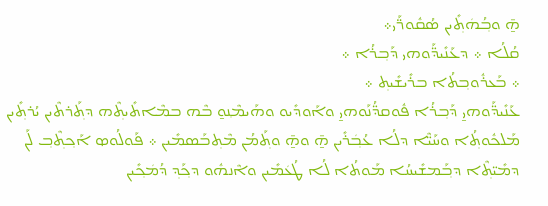ܗ̱̄ ܘܒ݂ܳܗܿܬ݂ܺܝܢ ܤܳܩܽܘܪ̈ܰܝ܀
ܩܳܠܳܐ ܀ ܕܥܰܢܺܝܕ̈ܰܘܗܝ ܕܰܒ݂ܪܳܐ ܀
܀ ܒܰܥܪܽܘܒ݂ܬܳܐ ܒܪܺܝܫܺܝܬ݂ ܀
ܥܰܢܺܝܕ̈ܰܘܗܝ̱ ܕܰܒ݂ܪܳܐ ܦܽܘܩܕ̈ܳܢܰܘܗܝ̱ ܘܐܰܘܕܺܝܘ ܘܗܰܝܡ݂ܶܢܘ̱ ܒܶܗ ܒܡܶܐܬܺܝܬ݂ܶܗ ܕܬ݂ܰܪܬܶܝܢ ܝܳܪܬ݂ܺܝܢ ܡܰܠܟܽܘܬ݂ܳܐ ܘܚܰܝ̈ܶܐ ܕܠܳܐ ܥܳܒ݂ܿܪܺܝܢ ܗ̱̄ ܘܗ̱̄ ܘܬ݂ܰܡܳܢ ܡܶܬ݂ܒܰܤܡܺܝܢ ܀ ܦܰܘܠܳܘܤ ܐܰܟ݂ܬ݂ܶܒ݂ ܠܰܢ ܕܡܺܝ̈ܬ݂ܶܐ ܕܒ݂ܰܡܫܺܝܚܳܐ ܡܰܘܬܳܐ ܠܳܐ ܛܳܥܿܡܺܝܢ ܘܐܶܢܗܽܘ ܕܟ݂ܰܕ݂ ܕܳܡܿܟ݂ܺܝܢ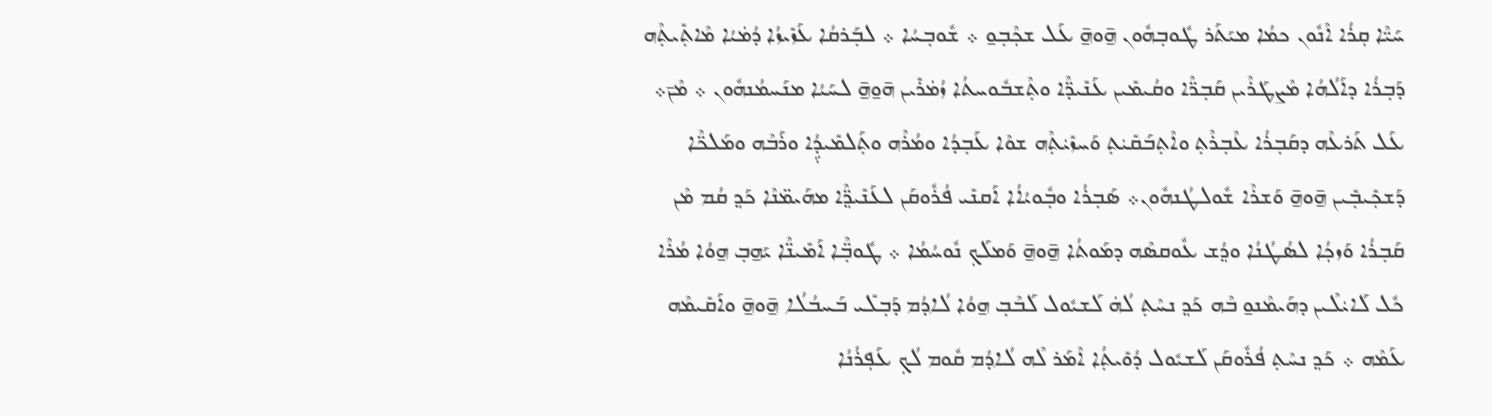ܚܰܝ̈ܶܐ ܩ݂ܪܳܐ ܐܶܢܽܘܢ ܟܡܳܐ ܡܝܰܬܰܪ ܛܽܘܒ݂ܗܽܘܢ ܗ̱̄ܘܗ̱̄ ܥܰܠ ܫܟ݂ܶܒ݂ܘ̱ ܀ ܫܽܘܒ݂ܚܳܐ ܀ ܠܒ݂ܰܪܩܳܐ ܥܰܙܺܝܙܳܐ ܕܳܡܿܝܳܐ ܡܶܐܬ݂ܺܝܬ݂ܶܗ ܕܰܒ݂ܪܳܐ ܕܐܰܠܳܗܳܐ ܡܶܨܛܰܪܶܝܢ ܩܰܒ݂ܪ̈ܶܐ ܘܩܳܝܡܺܝܢ ܥܰܢܺܝܕ̈ܶܐ ܘܬ݂ܶܫܒܽܘܚܬܳܐ ܙܳܡܿܪܺܝܢ ܗ̄ܘ̱ܗ̱̄ ܠܚܰܝܳܐ ܡܢܰܚܡܳܢܗܽܘܢ ܀ ܡܶܢ̄܀ ܥܰܠ ܬܰܪܥܶܗ ܕܩܰܒ݂ܪܳܐ ܥܶܒ݂ܪܶܬ݂ ܘܐܶܬ݂ܒܰܩܺܝܿܬ݂ ܘܰܚܙܺܝܿܬ݂ܶܗ ܫܘܶܐ ܥܰܒ݂ܕܳܐ ܘܡܳܪܶܗ ܘܬ݂ܰܠܡܺܝܕܹ݂ܳܐ ܘܪܰܒܶܗ ܘܡܰܠܟ̈ܶܐ ܕܰܫܟ݂ܺܝܒ݂ܺܝܢ ܗ̱̄ܘܗ̱̄ ܘܰܫܪܶܐ ܫܽܘܠܛܳܢܗܽܘܢ܀ ܤܰܒ݂ܪܳܐ ܘܒ݂ܽܘܝܳܐܳܐ ܐܰܩܢܺܝ ܦܳܪܽܘܩܰܢ ܠܥܰܢܺܝܕ݂̈ܶܐ ܡܗܰܝܡ̈ܢܶܐ ܟܰܕ݂ ܩܳܡ ܡܶܢ ܩܰܒ݂ܪܳܐ ܘܰܙܟ݂ܳܐ ܠܤܳܛܳܢܳܐ ܘܕ݂ܳܫ ܥܽܘܩܤܶܗ ܕܡܰܘܬܳܐ ܗ̱̄ܘܗ̱̄ ܘܰܡܠܰܟ݂ ܢܽܘܚܳܡܳܐ ܀ ܛܽܘܒ݂̈ܶܐ ܐܰܡܺܝܢ̈ܶܐ ܝܰܗ̱ܒ݂ ܗ̱ܘܳܐ ܡܳܪܶܐ ܟܽܠ ܠܰܐܝܿܠܶܝܢ ܕܗܰܝܡܶܢܘ̱ ܒܶܗ ܟܰܕ݂ ܢܚܶܬ݂ ܠܳܗܿ ܠܰܫܝܽܘܠ ܠܰܒܶܒ݂ ܗ̱ܘܳܐ ܠܳܐܕܳܡ ܕܰܒ݂ܠܺܝ ܒܰܚܒܳܠܳܐ ܗ̱̄ܘܗ̱̄ ܘܐܰܩܺܝܡܶܗ ܥܰܡܶܗ ܀ ܟܰܕ݂ ܢܚܶܬ݂ ܦܳܪܽܘܩܰܢ ܠܰܫܝܽܘܠ ܕܳܘܺܝܬ݂ܳܐ ܐܶܡܰܪ ܠܶܗ ܠܳܐܕܳܡ ܩܽܘܡ ܠܳܟ݂ ܥܰܦ݂ܪܳܢܳܐ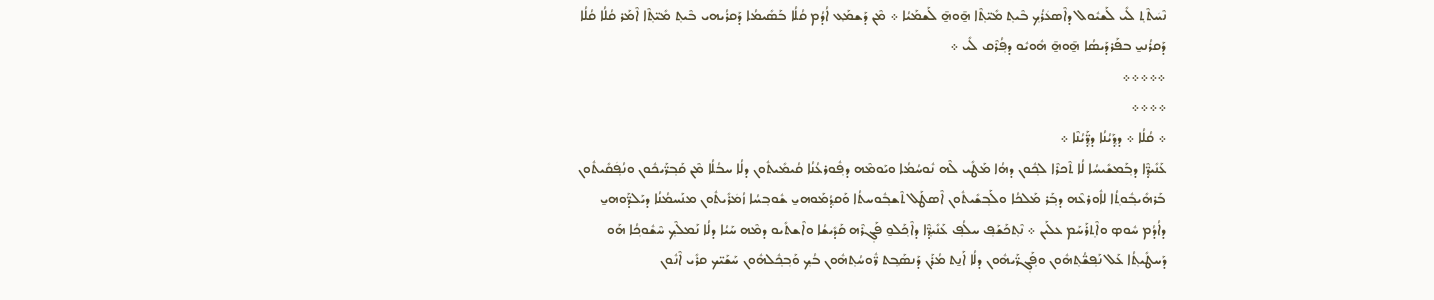ܢܶܚܿܬܶܬ݂ ܠܺܝ ܠܰܫܝܽܘܠ ܕܐܶܤܥܿܪܳܟ݂ ܒܶܝܬ݂ ܡܺܝ̈ܬ݂ܶܐ ܗ̱̄ܘܗ̱̄ ܠܰܫܡܰܝܳܐ ܀ ܡܶܢ ܕܰܫܡ݂ܰܥ ܐܳܕܳܡ ܩܳܠܳܐ ܒܰܤܺܝܡܳܐ ܕܰܩܪܳܝܗܝ ܒܶܝܬ݂ ܡܺܝ̈ܬ݂ܶܐ ܐܶܡܰܪ ܩܳܠܳܐ ܩܳܠܳܐ ܕܰܩܪܳܢܝ̱ ܒܦܰܪܕܰܝܤܳܐ ܗ̱̄ܘܗ̱̄ ܗܽܘܝܽܘ ܕܦ݂ܳܪܶܩ ܠܺܝ ܀
܀܀܀܀܀
܀܀܀܀
܀ ܩܳܠܳܐ ܀ ܕܕ݂ܰܝܳܢܳܐ ܕܕ݂̈ܰܝܳܢܶܐ ܀
ܥܰܢܺܝܕ݂̈ܶܐ ܕܒ݂ܰܡܫܺܝܚܳܐ ܠܳܐ ܬܶܟܪܶܐ ܠܟ݂ܽܘܢ ܕܗܳܐ ܡܰܛܺܝ ܠܶܗ ܢܽܘܚܳܡܳܐ ܘܝܰܘܡܶܗ ܕܦ݂ܽܘܪܥܳܢܳܐ ܩܳܝܡܺܝܬܽܘܢ ܕܠܳܐ ܚܒܳܠܳܐ ܡܶܢ ܩܰܒ݂ܪ̈ܰܝܟܽܘܢ ܘܢܳܦ݂ܿܩܺܝܬܽܘܢ ܒܰܪܗܺܝܒ݂ܽܘܬ݂ܳܐ ܠܐܽܘܪܥܶܗ ܕܒ݂ܰܪ ܡܰܠܟܳܐ ܘܠܰܒ݂ܫܺܝܬܽܘܢ ܐܶܤܛܰܠ ܬܶܫܒ݂ܽܘܚܬܳܐ ܘܰܩܕ݂ܳܡܰܘܗܝ̱ ܫܽܘܒ݂ܚܳܐ ܙܳܡܿܪܺܝܬܽܘܢ ܡܢܰܚܡܳܢܳܐ ܕܝܰܠܕ̈ܰܘܗܝ̱ ܕܐܳܕܳܡ ܚܽܘܤ ܘܐܶܬ݂ܪܰܚܰܡ ܥܠܰܝܢ ܀ ܢܶܬ݂ܟܰܫܰܦ݂ ܚܠܳܦ݂ ܥܰܢܺܝܕ݂̈ܶܐ ܕܐܶܟ݂ܰܠܘ̱ ܦܰܓ݂ܪܶܗ ܩܰܕܺܝܫܳܐ ܘܐܶܫܬܺܝܘ ܕܡܶܗ ܚܰܝܳܐ ܕܠܳܐ ܢܰܡܠܶܟ݂ ܚܶܫܽܘܟ݂ܳܐ ܗܰܘ ܕܰܚܛܺܝܬ݂ܳܐ ܥܰܠ ܢܰܦ݂ܫ̈ܳܬ݂ܗܽܘܢ ܘܦ݂ܰܓ݂ܪ̈ܰܝܗܽܘܢ ܕܠܳܐ ܐܰܢ̱ܬ ܡܳܪܰܢ ܕܰܢܤ݂ܰܒ݂ܬ ܪ̈ܽܘܚܳܬ݂ܗܽܘܢ ܒܳܟ݂ ܘܰܒ݂ܟ݂ܽܠܗܽܘܢ ܚܰܫܰܝ̈ܟ ܩܪܺܝ ܐܶܢܽܘܢ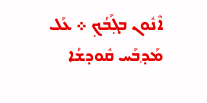ܐܶܢܽܘܢ ܒܓ݂ܰܒܳܟ݂ ܀ ܥܰܠ ܡܰܕ݂ܒܰܚ ܩܽܘܕܫܳܐ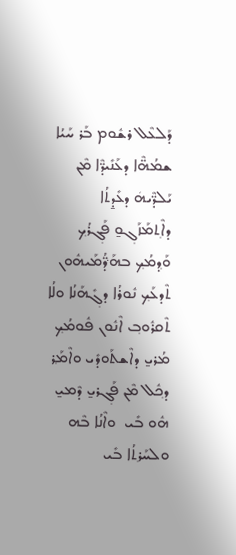ܕܰܠܥܶܠ ܪܫܽܘܡ ܒܰܪ ܚܰܝܳܐ ܫܡܳܗ̈ܶܐ ܕܥܰܢܺܝܕ̈ܶܐ ܡܶܢ ܝܰܠܕ̈ܶܝܗܿ ܕܥܺܕ̱ܬܳܐ ܕܐܶܬ݂ܡܰܙܰܓ݂ܘ̱ ܦܰܓ݂ܪܳܟ݂ ܘܰܕ݂ܡܳܟ݂ ܒܗܰܕ݁̈ܳܡܰܝܗܽܘܢ ܬܶܕܥܰܟ݂ ܢܽܘܪܳܐ ܕܓ݂ܺܗܰܢܳܐ ܘܠܳܐ ܬܶܩܪܽܘܒ݂ ܐܶܢܽܘܢ ܦܽܘܡܳܟ݂ ܡܳܪܝ̱ ܕܐܶܫܬܰܘܕܺܝ ܘܐܶܡ݂ܰܪ ܕܟ݂ܽܠ ܡܶܢ ܦܰܓ݂ܪܝ̱ ܕܶܡܝ̱ ܗܽܘ ܒܺܝ  ܘܐܶܢܳܐ ܒܶܗ ܘܠܚܰܪܬ݂ܳܐ ܒܺܝ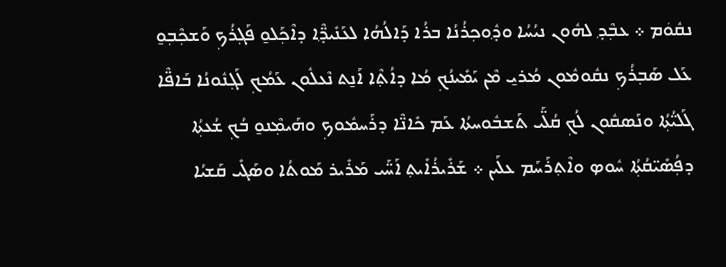ܢܩܽܘܿܡ ܀ ܥܒ݂ܶܕ݂ ܠܗܽܘܢ ܢܝܳܚܳܐ ܘܕ݂ܽܘܟ݂ܪܳܢܳܐ ܒܪܳܐ ܕܰܐܠܳܗܳܐ ܠܥܰܢܺܝܕ݂̈ܶܐ ܕܐܶܟ݂ܰܠܘ̱ ܦܰܓ݂ܪܳܟ݂ ܘܰܫܟ݂ܶܒ݂ܘ̱ ܥܰܠ ܤܰܒ݂ܪܳܟ݂ ܢܩܽܘܡܽܘܢ ܡܳܪܝ̱ ܡܶܢ ܝܰܡܺܝܢܳܟ݂ ܡܳܐ ܕܐܳܬ݂ܶܐ ܐܰܢ̱ܬ ܢܶܥܠܽܘܢ ܥܰܡܳܟ݂ ܠܰܓ݂ܢܽܘܢܳܐ ܒܰܐܦ̈ܶܐ ܓܰܠܝ̈ܳܬ݂ܳܐ ܘܢܰܤܩܽܘܢ ܠܳܟ݂ ܩܳܠ̈ܰܝ ܬܰܫܒܽܘܚܬܳܐ ܥܰܡ ܟܺܐܢ̈ܶܐ ܕܪܰܚܡܽܘܟ݂ ܘܗܰܝܡ݂ܶܢܘ̱ ܒܳܟ݂ ܫܳܥܬ݂ܳܐ ܕܦ݂ܳܤܺܝ̈ܩܳܬ݂ܳܐ ܚܽܘܤ ܘܐܶܬ݂ܪܰܚܰܡ ܥܠܰܝܢ ܀ ܫܰܪܺܝܪܳܐܺܝܬ݂ ܐܰܚ̈ܰܝ ܡܰܪܺܝܪ ܡܰܘܬܳܐ ܘܤܰܓܺܝ ܩܰܫܝܳܐ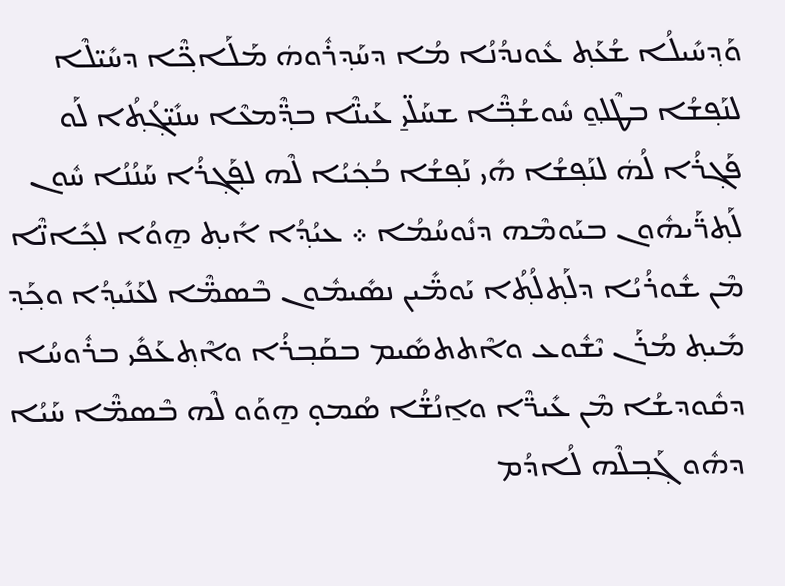ܘܰܕ݂ܚܺܝܠܳܐ ܫܳܥܰܬ݂ ܥܽܘܢܕܳܢܳܐ ܡܳܐ ܕܚܰܕ݂ܪܽܘܗܿ ܡܰܠܰܐܟ݂̈ܶܐ ܕܚܺܝ̈ܠܶܐ ܠܢܰܦ݂ܫܳܐ ܒܛܶܠ݂ܘ̱ ܚܽܘܫܳܒ݂̈ܶܐ ܫܚܰܠ̈ܝ̱ ܥܰܝܢ̈ܶܐ ܒܕ݂̈ܶܡܥܶܐ ܚܢܺܝ̈ܓ݂ܳܬ݂ܳܐ ܠܰܘ ܦܰܓ݂ܪܳܐ ܠܳܗܿ ܠܢܰܦ݂ܫܳܐ ܗܺܝ ܢܰܦ݂ܫܳܐ ܒܳܟ݂ܿܝܳܐ ܠܶܗ ܠܦ݂ܰܓ݂ܪܳܐ ܚܰܢܳܢܳܐ ܚܽܘܢ ܠܰܬ݂ܪ̈ܰܝܗܽܘܢ ܒܝܰܘܡܶܗ ܕܢܽܘܚܳܡܳܐ ܀ ܥܝܳܕ݂ܳܐ ܐܺܝܬ݂ ܗ̱ܘܳܐ ܠܟ݂ܺܐܢ̈ܶܐ ܡܶܢ ܫܽܘܪܳܝܳܐ ܕܠܰܬ݂ܠܳܬ݂ܳܐ ܝܰܘܡ̈ܺܝܢ ܢܤܺܝܡܽܘܢ ܒܶܤܡ̈ܶܐ ܠܥܰܢܺܝܕ݂ܳܐ ܘܟ݂ܰܕ݂ ܡܺܝܬ݂ ܡܳܪܰܢ ܝܶܫܽܘܥ ܘܐܶܬܬܤܺܝܡ ܒܩܰܒ݂ܪܳܐ ܘܐܶܬ݂ܥܰܦܺܝ ܒܪܽܘܚܳܐ ܕܩܽܘܕܫܳܐ ܡܶܢ ܥܺܝܪ̈ܶܐ ܘܐ̱ܢܳܫ̈ܳܐ ܤܳܡܘ̣ ܗ̱ܘܰܘ ܠܶܗ ܒܶܤܡ̈ܶܐ ܚܰܝܳܐ ܕܗܽܘ ܓ݂ܰܒ݂ܠܶܗ ܠܳܐܕܳܡ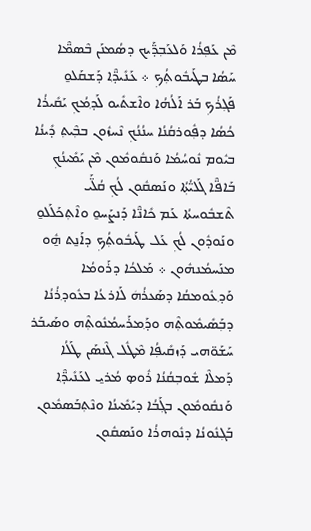ܡܶܢ ܥܰܦ݂ܪܳܐ ܘܰܠܥܰܒ݂ܕ̈ܰܝܟ ܕܤܳܡܢܰܢ ܒܶܤܡ̈ܶܐ ܚܰܤܳܐ ܒܛܰܝܒܽܘܬ݂ܳܟ݂ ܀ ܥܰܢܺܝܕ݂̈ܶܐ ܕܰܫܩܰܠܘ̱ ܦܰܓ݂ܪܳܟ݂ ܒܰܪ ܐܰܠܳܗܳܐ ܘܐܶܫܬܺܝܘ ܠܰܕ݂ܡܳܟ݂ ܝܰܩܺܝܪܳܐ ܟܳܤܳܐ ܕܦ݂ܽܘܪܩܳܢܳܐ ܚܢܳܢܳܟ݂ ܢܶܚܙܽܘܢ ܒܒ݂ܶܝܬ݂ ܕܺܝܢܳܐ ܒܝܽܘܡ ܢܽܘܚܳܡܳܐ ܘܰܢܩܽܘܡܽܘܢ ܡܶܢ ܝܰܡܺܝܢܳܟ݂ ܒܰܐܦ̈ܶܐ ܓܰܠܝ̈ܳܬ݂ܳܐ ܘܢܰܤܩܽܘܢ ܠܳܟ݂ ܩܳܠ̈ܰܝ ܬܶܫܒܽܘܚܬܳܐ ܥܰܡ ܟܺܐܢ̈ܶܐ ܕܰܢܨܰܚܘ̱ ܘܐܶܬ݂ܟܰܠܰܠܘ̱ ܘܢܰܘܕܽܘܢ ܠܳܟ݂ ܥܰܠ ܛܰܝܒܽܘܬ݂ܳܟ݂ ܕܐܰܢ̱ܬ ܗ̱ܽܘ ܡܢܰܚܡܳܢܗܽܘܢ ܀ ܡܰܠܟܳܐ ܕܪܰܘܡܳܐ ܘܰܕ݂ܥܽܘܡܩܳܐ ܕܤܰܥܪܳܗܿ ܠܰܐܪܥܳܐ ܒܥܽܘܕ݂ܪܳܢܳܐ ܕܒ݂ܰܤܺܝܡܽܘܬ݂ܶܗ ܘܕ݂ܰܡܪܰܚܡܳܢܽܘܬ݂ܶܗ ܘܤܰܝܒܰܪ ܚܰܫܰܘ̈ܗܝ ܕܰܙܩܺܝܦ݂ܳܐ ܡܶܛܽܠ ܓܶܢܤܰܢ ܛܰܠܳܐ ܕܰܡܠܶܐ ܫܽܘܒ݂ܩܳܢܳܐ ܪܽܘܤ ܡܳܪܝ̱ ܠܥܰܢܺܝܕ݂̈ܶܐ ܘܰܢܩܽܘܡܽܘܢ ܒܓ݂ܰܒܳܐ ܕܝܰܡܺܝܢܳܐ ܘܢܶܬ݂ܒܰܤܡܽܘܢ ܒܰܓ݂ܢܽܘܢܳܐ ܕܢܽܘܗܪܳܐ ܘܢܰܤܩܽܘܢ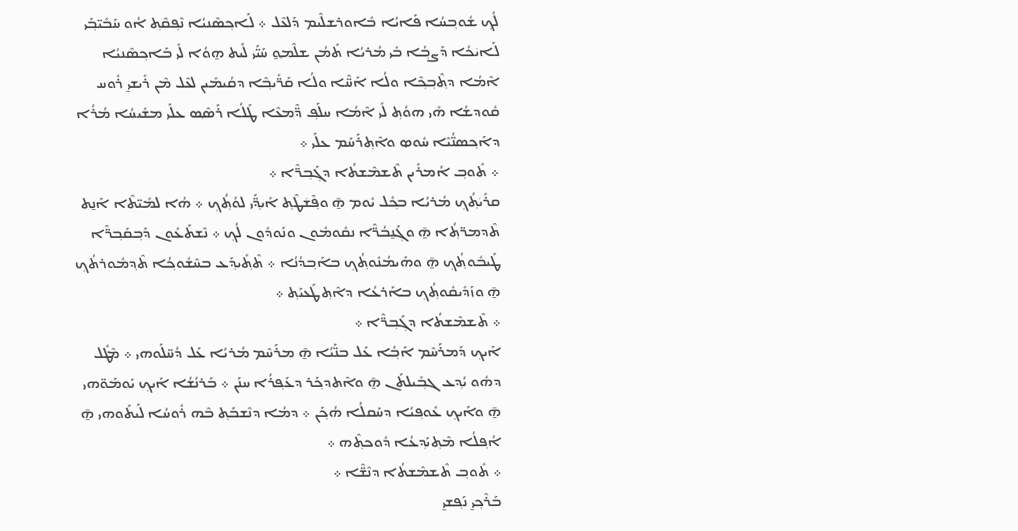ܠܳܟ݂ ܫܽܘܒ݂ܚܳܐ ܦܰܐܝܳܐ ܒܽܐܘܪܫܠܶܝܡ ܕܰܠܥܶܠ ܀ ܠܰܐܟ݂ܤܶܢܝܳܐ ܢܶܦ݂ܩܶܬ݂ ܐܳܘ ܚܰܒܺܝ̈ܒ݂ܰܝ ܠܰܐܝܿܟܳܐ ܕܰܨܒ݂ܳܐ ܒܺܝ ܡܳܪܝܳܐ ܬܰܡܳܢ ܫܠܶܡ݂ܘ̱ ܚܰܝ̈ܰܝ ܠܰܝܬ ܗ̱ܘܳܐ ܠܺܝ ܒܰܐܟ݂ܤܶܢܝܳܐ ܐܶܡܳܐ ܕܬ݂ܶܒ݂ܟ݂ܶܐ ܘܠܳܐ ܐܰܚ̈ܶܐ ܘܠܳܐ ܩܰܪ̈ܺܝܒ݂ܶܐ ܕܩܳܝܡܺܝܢ ܠܥܶܠ ܡܶܢ ܪܺܝܫܝ̱ ܪܽܘܚ ܩܽܘܕܫܳܐ ܗܺܝ ܗܘܳܬ݂ ܠܺܝ ܐܶܡܳܐ ܚܠܰܦ݂ ܕ̈ܶܡܥܶܐ ܛܰܠܳܐ ܪܰܤ݂ܶܤ ܥܠܰܝ ܡܫܺܝܚܳܐ ܡܳܪܳܐ ܕܐܰܟ݂ܤܢ̈ܳܝܶܐ ܚܽܘܤ ܘܐܶܬ݂ܪܰܚܰܡ ܥܠܰܝ ܀
܀ ܬܽܘܒ݂ ܐܳܡܪܺܝܢ ܬܶܫܡܶܫܬܳܐ ܕܓ݂ܰܒ݂ܪ̈ܶܐ ܀
ܩܪܺܝܿܬ݂ܳܟ݂ ܡܳܪܝܳܐ ܒܟ݂ܽܠ ܝܽܘܡ ܗ̱̄ ܘܦ݂ܶܫܿܛܶܬ݂ ܐܺܝܕ݂̈ܰܝ ܠܘܳܬ݂ܳܟ݂ ܀ ܗܳܐ ܠܡܺܝ̈ܬܶܐ ܐܰܢ̱ܬ ܬܶܕܡܪ̈ܬ݂ܳܐ ܗ̱̄ ܘܓ݂ܰܢ̱ܒܳܪ̈ܶܐ ܢܩܽܘܡܽܘܢ ܘܢܰܘܕܽܘܢ ܠܳܟ݂ ܀ ܢܶܫܬܰܥܽܘܢ ܕܰܒ݂ܩܰܒ݂ܪ̈ܶܐ ܛܰܝܒܽܘܬ݂ܳܟ݂ ܗ̱̄ ܘܗܰܝܡܳܢܽܘܬ݂ܳܟ݂ ܒܐܰܒ݂ܕܳܢܳܐ ܀ ܬܶܬ݂ܺܝܕ݂ܰܥ ܒܚܶܫܽܘܟ݂ܳܐ ܬܶܕ݂ܡܽܘܪܬܳܟ݂ ܗ̱̄ ܘܙܰܕܺܝܩܽܘܬ݂ܳܟ݂ ܒܐܰܪܥܳܐ ܕܐܶܬ݂ܛܰܥܝܰܬ݂ ܀
܀ ܬܶܫܡܶܫܬܳܐ ܕܓ݂ܰܒ݂ܪ̈ܶܐ ܀
ܐܰܝܟ݂ ܕܰܡܪܰܚܶܡ ܐܰܒ݂ܳܐ ܥܰܠ ܒܢ̈ܰܝܳܐ ܗ̱̄ ܡܪܰܚܶܡ ܡܳܪܝܳܐ ܥܰܠ ܕܳܚ̈ܠܰܘܗܝ ܀ ܡܶܛܽܠ ܕܗܽܘ ܝܳܕ݂ܥ ܓܒ݂ܺܝܠܬܰܢ ܗ̱̄ ܘܐܶܬܕܟ݂ܰܪ ܕܥܰܦ݂ܪܳܐ ܚܢܰܢ ܀ ܒܰܪܢܳܫܳܐ ܐܰܝܟ݂ ܝܰܘܡܰܘ̈ܗܝ ܗ̱̄ ܘܐܰܝܟ݂ ܥܽܘܦ݂ܝܳܐ ܕܚܰܩܠܳܐ ܗܳܟ݂ܰܢ ܀ ܕܡܳܐ ܕܢܶܫܒܰܬ݂ ܒܶܗ ܪܽܘܚܳܐ ܠܰܝܬܰܘܗܝ ܗ̱̄ ܐܳܦ݂ܠܳܐ ܡܶܬ݂ܝܰܕ݂ܥܳܐ ܕܽܘܟܬ݂ܶܗ ܀
܀ ܬܽܘܒ݂ ܬܶܫܡܶܫܬܳܐ ܕܢܶܫ̈ܶܐ ܀
ܒܰܪܶܟ݂ܝ̱ ܢܰܦ݂ܫܝ̱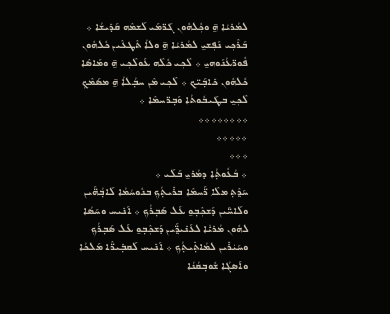ܠܡܳܪܝܳܐ ܗ̱̄ ܘܟ݂ܽܠܗܽܘܢ ܓܰܪ̈ܡܰܝ ܠܰܫܡܶܗ ܩܰܕܺܝܫܳܐ ܀ ܒܰܪܶܟ݂ܝ ܢܰܦ݂ܫܝ̱ ܠܡܳܪܝܳܐ ܗ̱̄ ܘܠܐܳ ܬܶܛܥܶܝܢ ܟܽܠܗܽܘܢ ܦܽܘܪ̈ܥܳܢܰܘܗܝ̱ ܀ ܠܶܟ݂ܝ ܟܽܠܶܗ ܥܰܘܠܶܟ݂ܝ ܗ̱̄ ܘܡܰܐܣܶܐ ܟܽܠܗܽܘܢ ܟܺܐܒ݂ܰܝ̈ܟ ܀ ܠܶܟ݂ܝ ܡܶܢ ܚܒ݂ܳܠܐܳ ܗ̱̄ ܡܣܰܡܶܟ݂ ܠܶܟ݂ܝ̱ ܒܛܰܝܒܽܘܬܳܐ ܘܰܒ݂ܪ̈ܚܡܶܐ ܀
܀܀܀܀܀܀܀܀
܀܀܀܀܀
܀܀܀
܀ ܒܳܥܽܘܬ݂ܳܐ ܕܡܳܪܝ̱ ܒܰܠܰܝ ܀
ܚܰܕ݂ܶܬ݂ ܡܠܶܐ ܪ̈ܰܚܡܶܐ ܒܪܺܝܬ݂ܳܟ݂ ܒܢܽܘܚܳܡܳܐ ܠܰܐܒ݂ܳܗ̈ܰܝܢ ܘܠܰܐܚ̈ܰܝܢ ܕܰܫܟ݂ܶܒ݂ܘ̱ ܥܰܠ ܤܰܒ݂ܪܳܟ݂ ܀ ܐܰܢܺܝܚ ܘܚܰܤܳܐ ܠܗܽܘܢ ܡܳܪܝܑܐ ܠܥܰܢܺܝܕ݂̈ܰܝܢ ܕܰܫܟ݂ܶܒ݂ܘ̱ ܥܰܠ ܤܰܒ݂ܪܳܟ݂ ܘܚܰܝܿܪܺܝܢ ܠܡܳܐܬ݂ܺܝܬ݂ܳܟ݂ ܀ ܐܰܢܺܝܚ ܠܰܩܒ݂ܺܝܪ̈ܶܐ ܡܰܠܟܳܐ ܘܐܰܤܓܳܐ ܫܽܘܒ݂ܩܳܢܳܐ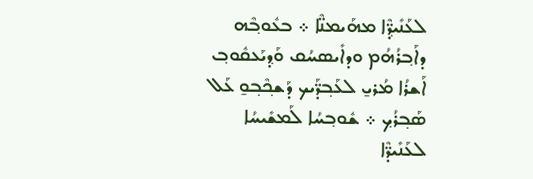ܠܥܰܢܺܝܕ݂̈ܶܐ ܡܗܰܝܡܢ̈ܶܐ ܀ ܒܥܽܘܒ݂ܶܗ ܕܐܰܒ݂ܪܳܗܳܡ ܘܕܐܺܝܤܚܳܩ ܘܰܕ݂ܝܰܥܩܽܘܒ݂ ܐܰܫܪܳܐ ܡܳܪܝ̱ ܠܥܰܒ݂ܕ̈ܰܝܟ ܕܰܫܟ݂ܶܒ݂ܘ̱ ܥܰܠ ܤܰܒ݂ܪܳܟ݂ ܀ ܫܽܘܒ݂ܚܳܐ ܠܰܡܫܺܝܚܳܐ ܠܥܰܢܺܝܕ̈ܶܐ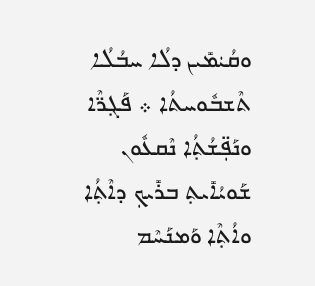ܘܩܳܝܿܡܺܝܢ ܕܠܳܐ ܚܒܳܠܳܐ ܬܶܫܒܽܘܚܬܳܐ ܀ ܦܰܓ݂ܪ̈ܶܐ ܘܢܰܦ݂̈ܫܳܬ݂ܳܐ ܢܶܩܥܽܘܢ ܫܰܘܝܳܐܺܝܬ݂ ܒܪܺܝܟ݂ ܕܐܶܬ݂ܳܐ ܘܐܳܬ݂ܶܐ ܘܰܡܢܰܚܶܡ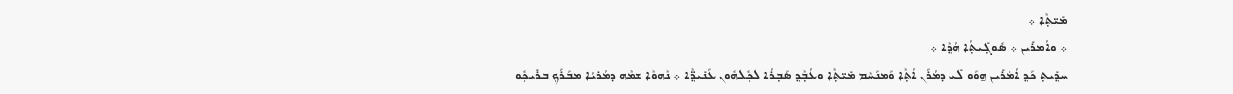ܡܺܝ̈ܬ݂ܶܐ ܀
܀ ܘܐܳܡܪܺܝܢ ܀ ܤܽܘܓ݂ܺܝܬ݂ܳܐ ܗܳܕ݂ܶܐ ܀
ܚܕ݂ܺܝܬ݂ ܟܰܕ݂ ܐܳܡܿܪܺܝܢ ܗ̱ܘܰܘ ܠܺܝ ܕܡܳܪܰܢ ܐܳܬ݂ܶܐ ܘܰܡܢܰܚܶܡ ܡܺܝ̈ܬ݂ܶܐ ܘܥܳܒ݂ܶܕ݂ ܤܰܒ݂ܪܳܐ ܠܟ݂ܽܠܗܽܘܢ ܥܰܢܺܝܕ݂̈ܶܐ ܀ ܢܶܗܘܶܐ ܫܡܶܗ ܕܡܳܪܝܳܐ ܡܒܰܪܰܟ݂ ܒܪܺܝܟ݂ܽܘ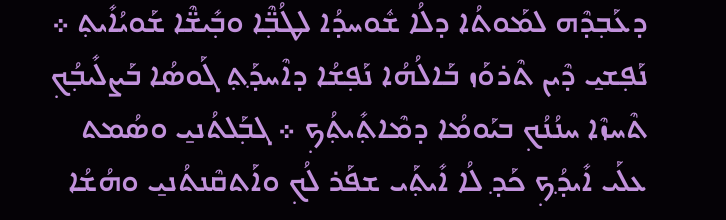ܕܥܰܒ݂ܕܶܗ ܠܡܰܘܬܳܐ ܕܠܳܐ ܫܽܘܚܕܳܐ ܠܛܳܒ݂̈ܶܐ ܘܒ݂ܺܝܫ̈ܶܐ ܫܰܘܝܳܐܺܝܬ݂ ܀ ܢܰܦ݂ܫܝ̱ ܕܶܝܢ ܬܶܪܘܰܙ ܒܰܐܠܳܗܳܐ ܢܰܦ݂ܫܳܐ ܕܐܶܚܕ݂ܰܬ݂ ܓܰܘܤܳܐ ܒܰܨܠܺܝܒ݂ܳܟ݂ ܬܶܚܙܶܐ ܚܢܳܢܳܟ݂ ܒܝܰܘܡܳܐ ܕܡܶܐܬ݂ܺܝܬ݂ܳܟ݂ ܀ ܓܒ݂ܰܠܬܳܢܝ̱ ܘܤܳܡܬ ܥܠܰܝ ܐܺܝܕ݂ܳܟ݂ ܟܰܕ݂ ܠܳܐ ܐܺܝܬ݂ܰܝ ܫܦܰܪ ܠܳܟ݂ ܘܐܰܬܩܶܢܬܳܢܝ̱ ܘܗܳܫܳܐ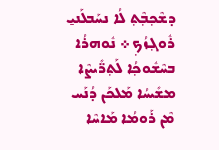ܕܫܶܟ݂ܒ݂ܶܬ݂ ܠܳܐ ܢܚܰܒܠܰܢܝ̱ ܪܽܘܓ݂ܙܳܟ݂ ܀ ܢܽܘܗܪܳܐ ܒܚܶܫܽܘܟ݂ܳܐ ܠܰܬ݂ܪ̈ܺܝܨܶܐ ܡܫܺܝܚܳܐ ܡܰܠܟܰܢ ܕܳܢܰܚ ܡܶܢ ܪܰܘܡܳܐ ܡܰܐܚܶܐ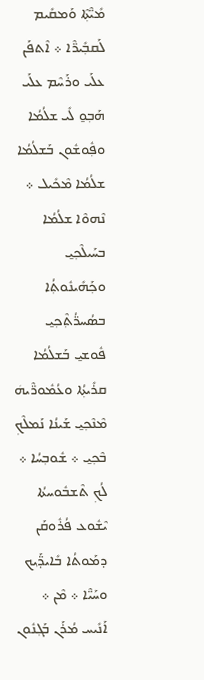ܡܺܝ̈ܶܬ݂ܶܐ ܘܰܡܩܺܝܡ ܠܰܩܒ݂ܺܝܪ̈ܶܐ ܀ ܐܶܬܦܰܢ ܥܠܰܝ ܘܪܰܚܶܡ ܥܠܰܝ ܗܰܒ݂ܘ̱ ܠܺܝ ܫܠܳܡܳܐ ܘܦ݂ܽܘܫܽܘܢ ܒܰܫܠܳܡܳܐ ܫܠܳܡܳܐ ܡܶܟܺܝܠ ܀ ܢܶܗܘܶܐ ܫܠܳܡܳܐ ܒܚܰܝܠܶܟ݂ܝ̱ ܘܟ݂ܰܗܺܝܢܽܘܬ݂ܳܐ ܒܤܳܚܪ̈ܳܬ݂ܶܟ݂ܝ̱ ܦܽܘܫܝ̱ ܒܰܫܠܳܡܳܐ ܩܪܺܝܬ݂ܳܐ ܘܥܳܡܽܘܪ̈ܶܝܗܿ ܡܶܢܶܟ݂ܝ̱ ܫܰܝܢܳܐ ܢܰܡܠܶܟ݂ ܒܶܟ݂ܝ̱ ܀ ܫܽܘܒ݂ܚܳܐ ܀ ܠܳܟ݂ ܬܶܫܒܽܘܚܬܳܐ ܝܶܫܽܘܥ ܦܳܪܽܘܩܰܢ ܕܡܰܘܬܳܐ ܒܺܐܝܕ݂̈ܰܝܟ ܘܚܰܝ̈ܶܐ ܀ ܡܶܢ ܀ ܐܰܢܺܝܚ ܡܳܪܰܢ ܒܰܓ݂ܢܽܘܢ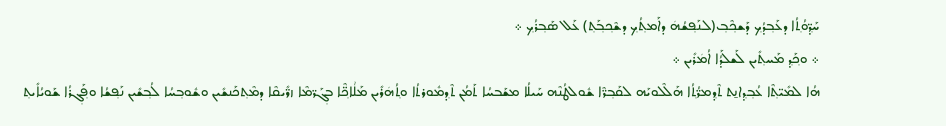ܚܰܕ݂̈ܘܳܬ݂ܳܐ ܕܥܰܒ݂ܕܳܟ݂ ܕܰܫܟ݂ܶܒ݂(ܠܢܰܦ݂ܫܳܗܿ ܕܐܰܡܬ݂ܳܟ݂ ܕܫܶܟ݂ܒ݂ܰܬ݂) ܥܰܠ ܤܰܒ݂ܪܳܟ݂ ܀
܀ ܘܟ݂ܰܕ݂ ܡܰܚܬ݂ܺܝܢ ܠܰܫܠܰܕܳܐ ܐܳܡܿܪܺܝܢ ܀
ܗܳܐ ܠܡܺܝ̈ܬ݂ܶܐ ܥܳܒ݂ܕ݂ܐܢ̱ܬ ܬܶܕ݂ܡܪ̈ܳܬ݂ܳܐ ܗܰܠܶܠܘܝܰܗ ܠܩܰܒ݂ܪ̈ܶܐ ܫܽܘܠܛܳܢܶܗ ܚܰܝܠܳܐ ܡܫܰܒܚܳܐ ܬܰܡܳܢ ܬܶܕ݂ܡܽܘܪܬܳܐ ܘܬ݂ܳܗܿܪܺܝܢ ܡܰܠܑܐܟ݂̈ܶܐ ܒܓ݂ܰܪ̈ܡܶܐ ܙܪ̈ܺܝܩܶܐ ܕܡܶܬ݂ܟܰܢܫܺܝܢ ܘܫܽܘܒ݂ܚܳܐ ܠܳܒ݂ܫܺܝܢ ܢܰܦ݂ܫܳܐ ܘܦ݂ܰܓ݂ܪܳܐ ܫܰܘܝܳܐܺܝܬ݂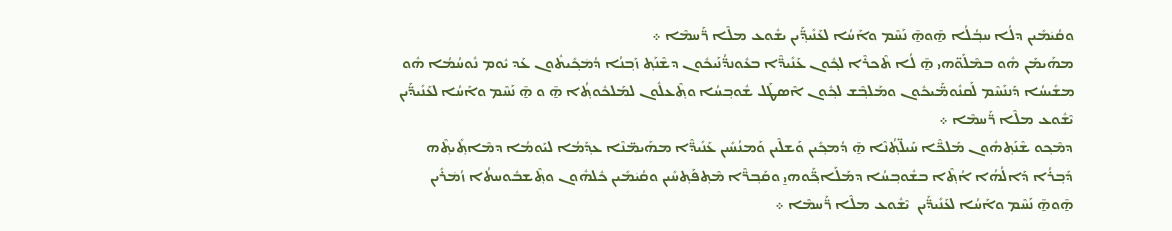ܘܩܳܝܿܡܺܝܢ ܕܠܳܐ ܚܒ݂ܳܠܳܐ ܗ̱̄ܘܗ̱̄ ܢܰܚܶܡ ܘܐܰܚܳܐ ܠܥܰܢܺܝܕ݂̈ܰܝܢ ܝܫܽܘܥ ܡܠܶܐ ܪ̈ܰܚܡܶܐ ܀
ܡܗܰܝܡܰܢ ܗܽܘ ܒܡܶܠܰܘ̈ܗܝ ܗ̱̄ ܠܳܐ ܬܶܟܪܶܐ ܠܟ݂ܽܘܢ ܥܰܢܺܝܕ̈ܶܐ ܒܥܽܘܢܕ̈ܳܢܰܝܟܽܘܢ ܕܫܶܢܰܬ݂ ܙܰܒ݂ܢܳܐ ܕܳܡܿܟ݂ܺܝܬܽܘܢ ܥܰܕ ܝܽܘܡ ܢܽܘܚܳܡܳܐ ܗܽܘ ܡܫܺܝܚܳܐ ܕܰܢܢܰܚܶܡ ܠܰܩܢܽܘܡ̈ܰܝܟܽܘܢ ܘܡܰܠܒ݂ܶܫ ܠܟ݂ܽܘܢ ܐܶܤܛܰܠ ܫܽܘܒ݂ܚܳܐ ܘܬ݂ܶܥܠܽܘܢ ܠܡܰܠܟܽܘܬ݂ܳܐ ܗ̱̄ ܘ ܗ̱̄ ܢܰܚܶܡ ܘܐܰܚܳܐ ܠܥܰܢܺܝܕ̈ܰܝܢ ܝܶܫܽܘܥ ܡܠܶܐ ܪ̈ܰܚܡܶܐ ܀
ܕܡܶܟ݂ܘ ܫܶܢܰܬ݂ܗܽܘܢ ܡܰܠܟ̈ܶܐ ܚܰܝܠ̈ܬ݂ܳܢܶܐ ܗ̱̄ ܕܳܡܟ݂ܺܝܢ ܘܰܫܠܶܝܢ ܘܰܡܢܳܚܺܝܢ ܥܰܢܺܝܕ̈ܶܐ ܡܗܰܝܡ̈ܢܶܐ ܥܕ݂ܰܡܳܐ ܠܝܰܘܡܳܐ ܕܡܶܐܬ݂ܺܝܬ݂ܶܗ ܕܰܒ݂ܪܳܐ ܕܰܐܠܳܗܳܐ ܐܳܬ݂ܶܐ ܒܫܽܘܒ݂ܚܳܐ ܕܡܰܠܰܐܟ݂̈ܰܘܗܝ̱ ܘܩܰܒ݂ܪ̈ܶܐ ܡܶܬ݂ܦܰܬ݂ܚܺܝܢ ܘܩܳܝܿܡܺܝܢ ܟܽܠܗܽܘܢ ܘܬ݂ܶܫܒܽܘܚܬܳܐ ܙܳܡܿܪܺܝܢ ܗ̱̄ܘܗ̱̄ ܢܰܚܶܡ ܘܐܰܚܳܐ ܠܥܰܢܺܝܕ̈ܰܝܢ  ܝܶܫܽܘܥ ܡܠܶܐ ܪ̈ܰܚܡܶܐ ܀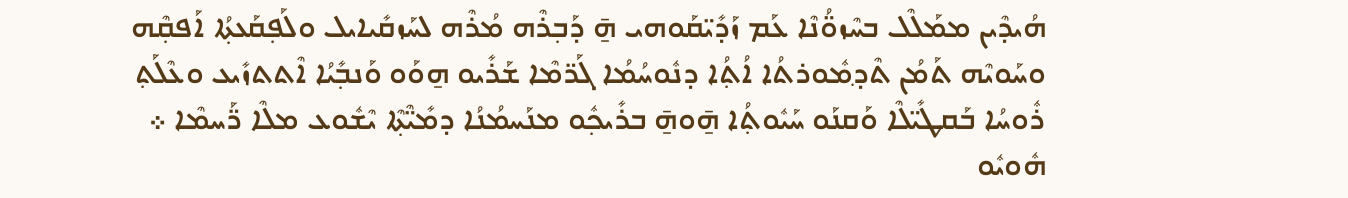ܗܳܝܕܶܝܢ ܡܡܰܠܶܠ ܒܚܶܙܘ̈ܳܢܶܐ ܥܰܡ ܙܰܕܺܝ̈ܩܰܘܗܝ ܗ̱̄ ܕܰܒ݂ܪܶܗ ܡܳܪܶܗ ܠܚܰܙܩܺܝܐܝܠ ܘܠܰܦ݂ܩܰܥܬ݂ܳܐ ܐܰܦܩ݂ܶܗ ܘܚܰܘܝܶܗ ܬܰܡܳܢ ܬܶܕ݂ܡܽܘܪܬܳܐ ܐܳܬ݂ܳܐ ܕܢܽܘܚܳܡܳܐ ܓܰܪ̈ܡܶܐ ܫܰܪܺܝܘ ܗ̱ܘܰܘ ܘܰܢܒ݂ܺܝܳܐ ܐܶܬܬܙܺܝܥ ܘܥܶܠܰܬ݂ ܪܽܘܚܳܐ ܒܰܩܛܺܝ̈ܠܶܐ ܘܰܩܢܰܘ ܚܰܝܽܘܬ݂ܳܐ ܗ̱̄ܘܗ̱̄ ܒܪܺܝܟ݂ܽܘ ܡܢܰܚܡܳܢܳܐ ܕܡܺܝ̈ܶܬ݂ܶܐ ܝܶܫܽܘܥ ܡܠܶܐ ܪ̈ܰܚܡܶܐ ܀
ܗܽܘܝܽܘ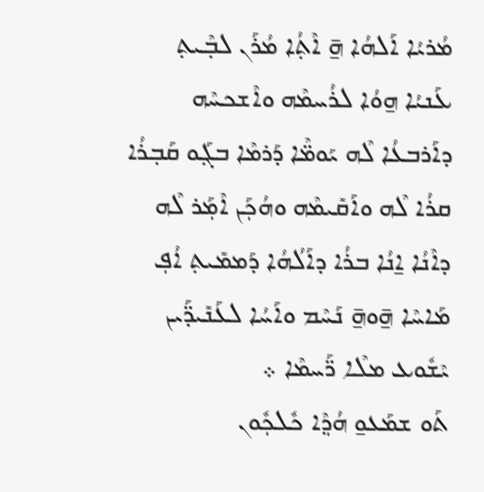ܡܳܪܝܳܐ ܐܰܠܗܳܐ ܗ̱̄ ܐܶܬ݂ܳܐ ܡܳܪܰܢ ܠܒ݂ܶܝܬ݂ ܥܰܢܝܳܐ ܗ̱ܘܳܐ ܠܪܳܚܡܶܗ ܘܐܶܫܟܚܶܗ ܕܐܰܪܒܥܳܐ ܠܶܗ ܝܰܘܡ̈ܶܐ ܕܰܪܡܶܐ ܒܓ݂ܰܘ ܩܰܒ݂ܪܳܐ ܩܪܳܐ ܠܶܗ ܘܐܰܩܺܝܡܶܗ ܘܗܳܟ݂ܰܢ ܐܶܡ݂ܰܪ ܠܶܗ ܕܐܶܢܳܐ ܐ̱ܢܳܐ ܒܪܳܐ ܕܐܰܠܳܗܳܐ ܕܰܡܡܺܝܬ݂ ܐܳܦ݂ ܡܰܐܚܶܐ ܗ̱̄ܘܗ̱̄ ܢܰܚܶܡ ܘܐܰܚܳܐ ܠܥܰܢܺܝܕ̈ܰܝܢ ܝܶܫܽܘܥ ܡܠܶܐ ܪ̈ܰܚܡܶܐ ܀
ܬܰܘ ܫܡܰܥܘ̱ ܗܳܕ݂ܶܐ ܟܽܠܟ݂ܽܘܢ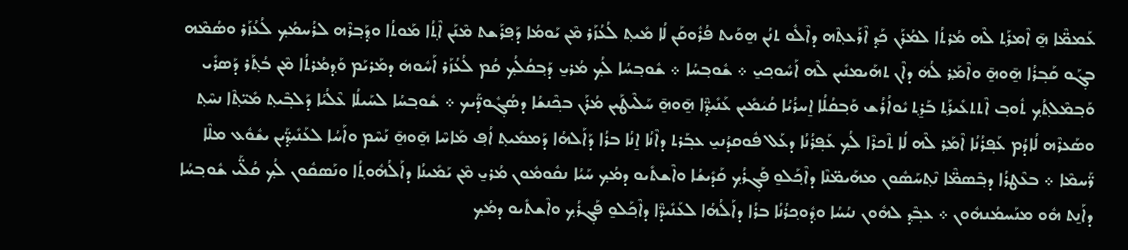ܥܰܡܡ̈ܶܐ ܗ̱̄ ܐܶܡܪܰܬ݂ ܠܶܗ ܡܳܪܬܳܐ ܠܡܳܪܰܢ ܟܰܕ݂ ܐܶܪܰܥܬ݂ܶܗ ܕܐܶܠܽܘ ܬܢܳܢ ܗ̱ܘܰܝܬ ܦܳܪܽܘܩܰܢ ܠܳܐ ܡܺܝܬ݂ ܠܳܥܳܙܰܪ ܡܶܢ ܝܰܘܡܳܐ ܕܰܦ݂ܪܰܫܬ ܡܶܢܰܢ ܐܶܬ݂ܳܐ ܡܰܘܬܳܐ ܘܕ݂ܰܒ݂ܪܶܗ ܠܪܳܚܡܳܟ݂ ܠܳܥܳܙܰܪ ܘܤܳܡܶܗ ܒܓ݂ܰܘ ܩܰܒ݂ܪܳܐ ܗ̱̄ܘܗ̱̄ ܘܐܶܡ݂ܰܪ ܠܳܗܿ ܕܐܶܢ ܬܗܰܝܡܢܺܝܢ ܠܶܗ ܐܰܚܽܘܟ݂ܝ̱ ܀ ܫܽܘܒ݂ܚܳܐ ܀ ܫܽܘܒ݂ܚܳܐ ܠܳܟ݂ ܡܳܪܝ̱ ܕܰܒ݂ܩܳܠܳܟ݂ ܩܳܡ ܠܳܥܳܙܰܪ ܐܰܚܽܘܗܿ ܕܡܰܪܝܰܡ ܘܰܕ݂ܡܳܪܬܳܐ ܡܶܢ ܒܳܬ݂ܰܪ ܕܰܤܪܺܝ ܘܰܒ݂ܡܶܠܬ݂ܳܟ݂ ܬܽܘܒ݂ ܐܶܬܬܥܺܝܪܰܬ݂ ܒܰܪ̱ܬ݂ ܝܽܘܐܳܪܳܫ ܘܰܒ݂ܩܳܠܳܐ ܐ̱ܚܪܳܝܳܐ ܩܳܝܿܡܺܝܢ ܥܰܢܺܝܕ݂̈ܶܐ ܗ̱̄ܘܗ̱̄ ܚܰܠܶܝܛܰܝܢ ܡܳܪܰܢ ܒܟ݂ܶܢܫܳܐ ܕܤܳܓ݂ܽܘܕ̈ܰܝܟ ܀ ܫܽܘܒ݂ܚܳܐ ܠܚܰܝܠܳܐ ܥܶܠܳܝܳܐ ܕܰܠܒ݂ܶܝܬ݂ ܡܺܝ̈ܬ݂ܶܐ ܢܚܶܬ݂ ܘܤܰܥܪܶܗ ܠܳܐܕܳܡ ܥܰܦ݂ܪܳܢܳܐ ܐܶܡ݂ܰܪ ܠܶܗ ܠܳܐ ܬܶܟܪܶܐ ܠܳܟ݂ ܥܰܦ݂ܪܳܢܳܐ ܕܥܰܠ ܦܽܘܩܕܳܢܝ̱ ܥܒ݂ܰܪܬ ܕܐܶܢܳܐ ܐ̱ܢܳܐ ܒܪܳܐ ܕܰܐܰܠܗܳܐ ܕܰܡܡܺܝܬ݂ ܐܳܦ݂ ܡܰܐܚܶܐ ܗ̱̄ܘܗ̱̄ ܢܰܚܶܡ ܘܐܰܚܳܐ ܠܥܰܢܺܝܕ݂̈ܰܝܢ ܝܫܽܘܽܥ ܡܠܶܐ ܪ̈ܰܚܡܶܐ ܀ ܒܥܶܛܪܳܐ ܕܒ݂ܶܤܡ̈ܶܐ ܢܶܬ݂ܚܰܤܽܘܢ ܡܗܰܝܡ̈ܢܶܐ ܕܐܶܟ݂ܰܠܘ̱ ܦܰܓ݂ܪܳܟ݂ ܩܰܕܺܝܫܳܐ ܘܐܶܫܬܺܝܘ ܕܡܳܟ݂ ܚܰܝܳܐ ܢܩܽܘܡܽܘܢ ܡܳܪܝ̱ ܡܶܢ ܝܰܡܺܝܢܳܐ ܕܐܰܠܳܗܽܘܬ݂ܳܐ ܘܢܰܤܩܽܘܢ ܠܳܟ݂ ܩܳܠ̈ܰܝ ܫܽܘܒ݂ܚܳܐ ܕܐܰܢ̱ܬ ܗܽܘ ܡܢܰܚܡܳܢܗܽܘܢ ܀ ܥܒ݂ܶܕ݂ ܠܗܽܘܢ ܢܝܳܚܳܐ ܘܕ݂ܽܘܟ݂ܪܳܢܳܐ ܒܪܳܐ ܕܐܰܠܳܗܳܐ ܠܥܰܢܺܝܕ̈ܶܐ ܕܐܶܟ݂ܰܠܘ̱ ܦܰܓ݂ܪܳܟ݂ ܘܐܶܫܬܺܝܘ ܕܡܳܟ݂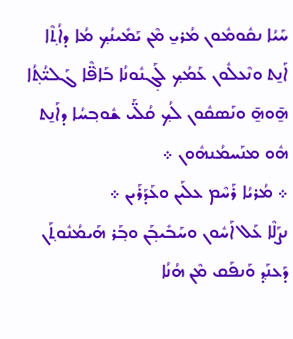ܚܰܝܳܐ ܢܩܽܘܡܽܘܢ ܡܳܪܝ̱ ܡܶܢ ܝܰܡܺܝܢܳܟ݂ ܡܳܐ ܕܐܳܬ݂ܶܐ ܐܰܢ̱ܬ ܘܢܶܥܠܽܘܢ ܥܰܡܳܟ݂ ܠܰܓ݂ܢܽܘܢܳܐ ܒܰܐܦ݁̈ܶܐ ܓܰܠܝ̈ܳܬ݂ܳܐ ܗ̱̄ܘܗ̱̄ ܘܢܰܤܩܽܘܢ ܠܳܟ݂ ܩܳܠ̈ܰܝ ܫܽܘܒ݂ܚܳܐ ܕܐܰܢ̱ܬ ܗܽܘ ܡܢܰܚܡܳܢܗܽܘܢ ܀
܀ ܡܳܪܝܳܐ ܪܰܚܶܡ ܥܠܰܝܢ ܘܥܰܕܰܪܰܝܢ ܀
ܢܨܰܠܶܐ ܥܰܠ ܐܰܚܽܘܢ ܘܚܰܒܺܝܒ݂ܰܢ ܘܒ݂ܰܪ ܗܰܝܡܳܢܽܘܬ݂ܰܢ ܕܰܥܢܰܕ݂ ܘܰܢܦܰܩ ܡܶܢ ܗܳܢܳܐ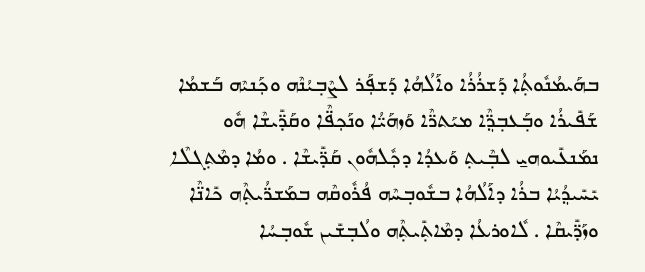ܒܗܰܝܡܳܢܽܘܬ݂ܳܐ ܕܰܫܪܳܪܳܐ ܘܐܰܠܳܗܳܐ ܕܰܫܦ݂ܰܪ ܠܨܶܒ݂ܝܳܢܶܗ ܘܟ݂ܰܢܝܶܗ ܒܰܫܡܳܐ ܫܰܦܺܝܪܳܐ ܘܒ݂ܰܥܒ݂ܕ݂̈ܶܐ ܡܝܰܬܪ̈ܶܐ ܘܰܙܗܰܝ̈ܳܐ ܘܢܰܟ݂ܦ̈ܶܐ ܘܩܰܕ̈ܺܝܫܶܐ ܗܽܘ ܢܡܰܢܥܺܝܘܗܝ̱ ܠܒ݂ܶܝܬ݂ ܘܰܥܕܳܐ ܕܟ݂ܽܠܗܽܘܢ ܩܰܕ̈ܺܝܫܶܐ . ܘܡܳܐ ܕܡܶܬ݂ܓܠܶܐ  ܝܺܚܺܝܕ݂ܳܝܳܐ ܒܪܳܐ ܕܐܰܠܳܗܳܐ ܒܫܽܘܒ݂ܚܶܗ ܦܳܪܽܘܩܶܗ ܒܡܰܫܪ̈ܳܝܬ݂ܶܗ ܟܺܐܢ̈ܶܐ ܘܙܰܕ̈ܺܝܩܶܐ . ܠܽܐܘܪܥܳܐ ܕܡܶܐܬ݂ܺܝܬ݂ܶܗ ܘܠܳܒ݂ܫܺܝܢ ܫܽܘܒ݂ܚܳܐ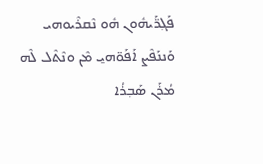ܦܰܓ݂ܪ̈ܰܝܗܽܘܢ ܗܽܘ ܢܶܩܪܶܝܘܗܝ ܘܰܢܢܰܦܶܨ ܐܰܦܰܘ̈ܗܝ̱ ܡܶܢ ܘܢܶܬܶܠ ܠܶܗ ܡܳܪܰܢ ܤܰܒ݂ܪܳܐ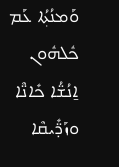ܘܰܡܢܳܬ݂ܳܐ ܥܰܡ ܟܽܠܗܽܘܢ ܐ̱ܢܳܫ̈ܳܐ ܟܺܐܢ̈ܶܐ ܘܙܰܕ̈ܺܝܩܶܐ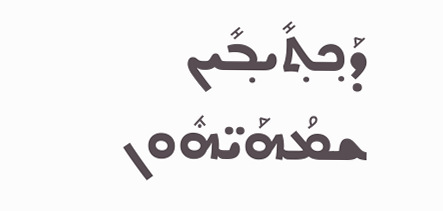ܕܰܟ݂ܬ݂ܺܝܒ݂ܺܝܢ ܫܡܳܗܰܝ̈ܗܽܘܢ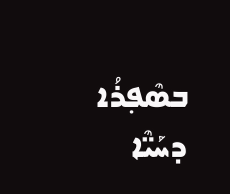ܒܤܶܦ݂ܪܳܐ ܕܚܰܝ̈ܶܐ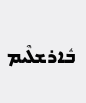ܒܽܐܪܫܠܶܝܡ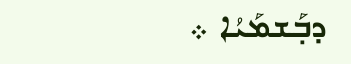ܕܒ݂ܰܫܡܰܝܳܐ ܀